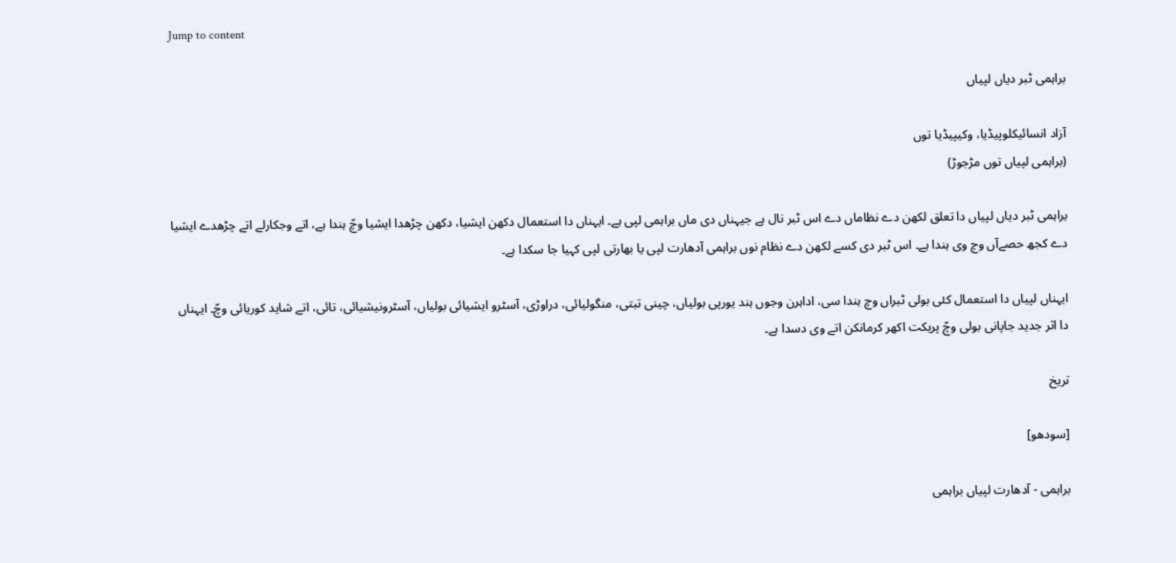Jump to content

براہمی ٹبر دیاں لپیاں

آزاد انسائیکلوپیڈیا، وکیپیڈیا توں
(براہمی لپیاں توں مڑجوڑ)

براہمی ٹبر دیاں لپیاں دا تعلق لکھن دے نظاماں دے اس ٹبر نال ہے جیہناں دی ماں براہمی لپی ہے۔ ایہناں دا استعمال دکھن ایشیا، دکھن چڑھدا ایشیا وچّ ہندا ہے، اتے وجکارلے اتے چڑھدے ایشیا دے کجھ حصےآں وچ وی ہندا ہے۔ اس ٹبر دی کسے لکھن دے نظام نوں براہمی آدھارت لپی یا بھارتی لپی کہیا جا سکدا ہے۔

ایہناں لپیاں دا استعمال کئی بولی ٹبراں وچ ہندا سی، اداہرن وجوں ہند یورپی بولیاں، چینی تبتی، منگولیائی، دراوڑی، آسٹرو ایشیائی بولیاں، آسٹرونیشیائی، تائی، اتے شاید کوریائی وچّ۔ ایہناں دا اثر جدید جاپانی بولی وچّ پریکت اکھر کرمانکن اتے وی دسدا ہے۔

تریخ

[سودھو]

براہمی - آدھارت لپیاں براہمی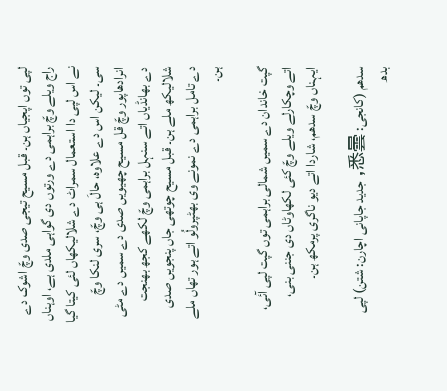لپی توں اپجیاں ہن۔ قبل مسیح تیجی صدی وچّ اشوک دے راج ویلے وچّ براہمی دے ورتوں دی گواہی ملدی ہے، اوہناں نے اس لپی دا استعمال سمراٹ دے شلالیکھاں لئی کیتا گیا سی۔ لیکن اس دے علاوہ، حالَ ہی وچّ، سری لنکا وچّ انرادھاپور وچّ قل مسیح چھیویں صدی دے سمیں دے مٹی دے بھانڈیاں اتے سنہل براہمی وچّ لکھے کجھ بھنجت شلالیکھ ملے ہن۔ قبل مسیح چوتھی جاں پنجویں صدی دے تامل براہمی دے نمونے وی بھٹپرولُو اتے ہور تھاں ملے ہن۔

گپت خاندان دے سمیں شمالی براہمی توں گپت لپی آئی، اتے وچکارلے ویلے وچّ کئی لکھاوٹاں دی جننی بنی، ایہناں وچّ سدھم، شاردا اتے دیو ناگری پرمکھ ہن۔

سدھم (کانجی: 悉曇, جدید جاپانی اچارن: شتن) لپی بدھ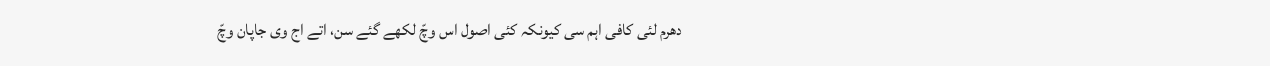دھرم لئی کافی اہم سی کیونکہ کئی اصول اس وچّ لکھے گئے سن، اتے اج وی جاپان وچّ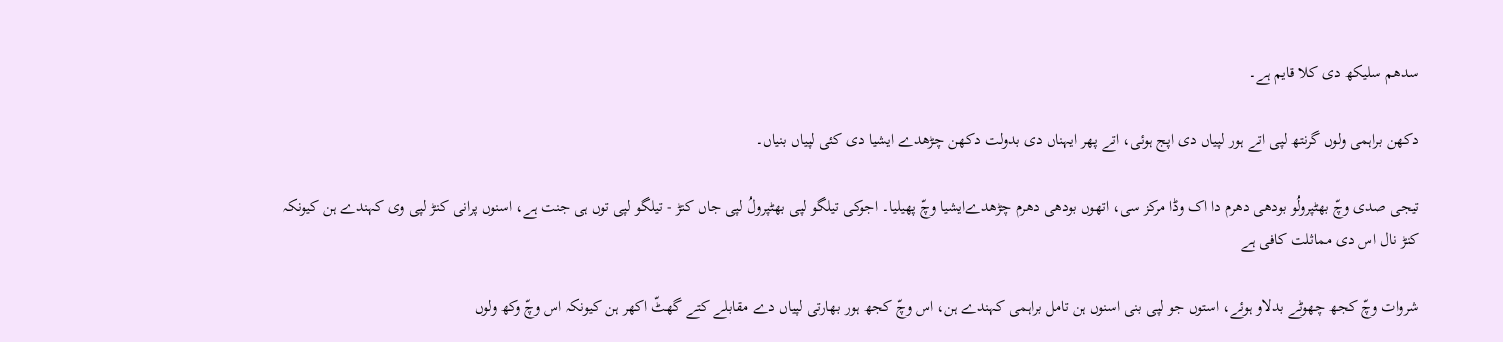سدھم سلیکھ دی کلا قایم ہے۔

دکھن براہمی ولوں گرنتھ لپی اتے ہور لپیاں دی اپج ہوئی، اتے پھر ایہناں دی بدولت دکھن چڑھدے ایشیا دی کئی لپیاں بنیاں۔

تیجی صدی وچّ بھٹپرولُو بودھی دھرم دا اک وڈا مرکز سی، اتھوں بودھی دھرم چڑھدےایشیا وچّ پھیلیا۔ اجوکی تیلگو لپی بھٹپرولُ لپی جاں کنڑ - تیلگو لپی توں ہی جنت ہے، اسنوں پرانی کنڑ لپی وی کہندے ہن کیونکہ کنڑ نال اس دی مماثلت کافی ہے

شروات وچّ کجھ چھوٹے بدلاو ہوئے، استوں جو لپی بنی اسنوں ہن تامل براہمی کہندے ہن، اس وچّ کجھ ہور بھارتی لپیاں دے مقابلے کتے گھٹّ اکھر ہن کیونکہ اس وچّ وکھ ولوں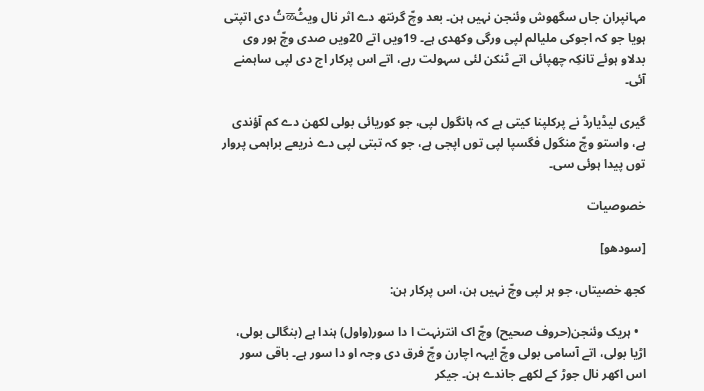مہانپران جاں سگھوش وئنجن نہیں ہن۔ بعد وچّ گرنتھ دے اثر نال ویٹُळتُ دی اتپتی ہویا جو کہ اجوکی ملیالم لپی ورگی وکھدی ہے۔ 19ویں اتے 20ویں صدی وچّ ہور وی بدلاو ہوئے تانکِہ چھپائی اتے ٹنکن لئی سہولت رہے، اتے اس پرکار اج دی لپی ساہمنے آئی۔

گیری لیڈیارڈ نے پرکلپنا کیتی ہے کہ ہانگول لپی، جو کوریائی بولی لکھن دے کم آؤندی ہے، واستو وچّ منگول فگسپا لپی توں اپجی ہے، جو کہ تبتی لپی دے ذریعے براہمی پروار توں پیدا ہوئی سی۔

خصوصیات

[سودھو]

کجھ خصیتاں، جو ہر لپی وچّ نہیں ہن، اس پرکار ہن:

  • ہریک وئنجن(حروف صحیح) وچّ اک انترنہت ا دا سور(واول) ہندا ہے (بنگالی بولی، اڑیا بولی، اتے آسامی بولی وچّ ایہہ اچارن وچّ فرق دی وجہ او دا سور ہے۔ باقی سور اس اکھر نال جوڑ کے لکھے جاندے ہن۔ جیکر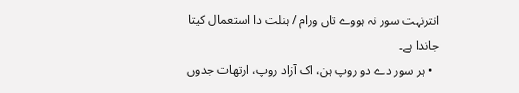انترنہت سور نہ ہووے تاں ورام / ہنلت دا استعمال کیتا جاندا ہے۔
  • ہر سور دے دو روپ ہن، اک آزاد روپ، ارتھات جدوں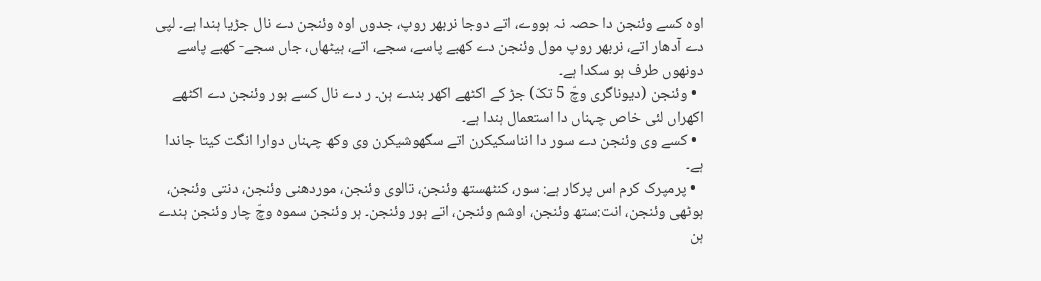اوہ کسے وئنجن دا حصہ نہ ہووے، اتے دوجا نربھر روپ، جدوں اوہ وئنجن دے نال جڑیا ہندا ہے۔ لپی دے آدھار اتے، نربھر روپ مول وئنجن دے کھبے پاسے، سجے، اتے، ہیٹھاں، جاں سجے- کھبے پاسے دونھوں طرف ہو سکدا ہے۔
  • وئنجن (دیوناگری وچّ 5 تکّ) جڑ کے اکٹھے اکھر بندے ہن۔ ر دے نال کسے ہور وئنجن دے اکٹھے اکھراں لئی خاص چہناں دا استعمال ہندا ہے۔
  • کسے وی وئنجن دے سور دا انناسکیکرن اتے سگھوشیکرن وی وکھ چہناں دوارا انگت کیتا جاندا ہے۔
  • پرمپرک کرم اس پرکار ہے: سور، کنٹھستھ وئنجن، تالوی وئنجن، موردھنی وئنجن، دنتی وئنجن، ہوٹھی وئنجن، انت:ستھ وئنجن، اوشم وئنجن، اتے ہور وئنجن۔ ہر وئنجن سموہ وچّ چار وئنجن ہندے ہن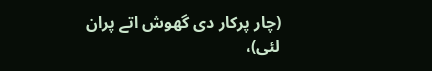(چار پرکار دی گھوش اتے پران لئی)،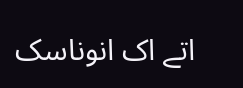اتے اک انوناسک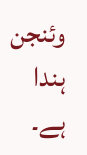وئنجن ہندا ہے۔